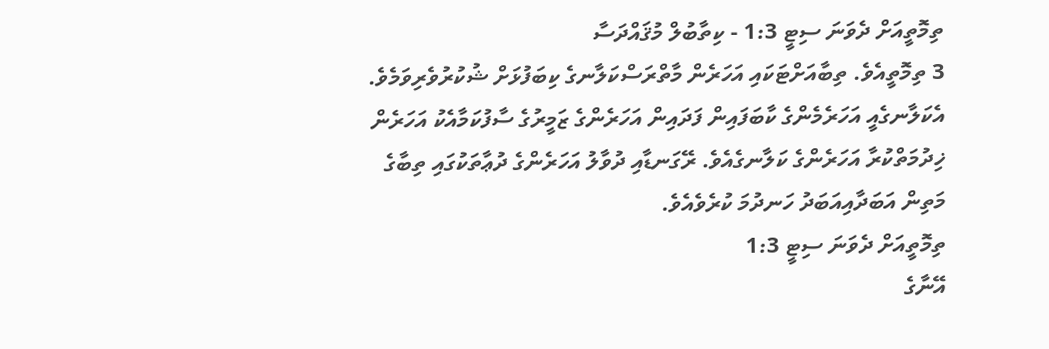ތިމޮތީއަށް ދެވަނަ ސިޓީ 1:3 - ކިތާބުލް މުޤައްދަސާ
3 ތިމޮތީއެވެ. ތިބާއަށްޓަކައި އަހަރެން މާތްރަސްކަލާނގެ ކިބަފުޅަށް ޝުކުރުވެރިވަމެވެ. އެކަލާނގެއީ އަހަރެމެންގެ ކާބަފައިން ފަދައިން އަހަރެންގެ ޒަމީރުގެ ސާފުކަމާއެކު އަހަރެން ޚިދުމަތްކުރާ އަހަރެންގެ ކަލާނގެއެވެ. ރޭގަނޑާއި ދުވާލު އަހަރެންގެ ދުޢާތަކުގައި ތިބާގެ މަތިން އަބަދާއިއަބަދު ހަނދުމަ ކުރެވެއެވެ.
ތިމޮތީއަށް ދެވަނަ ސިޓީ 1:3
އޭނާގެ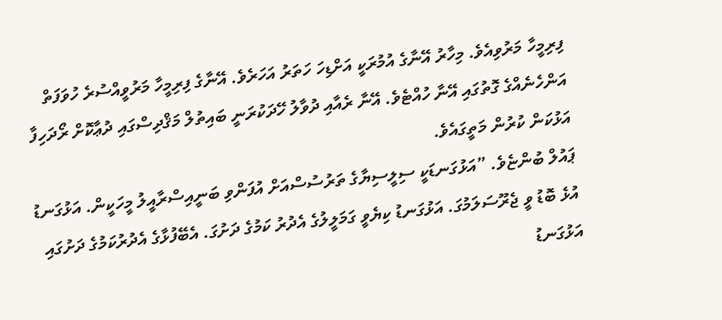ފިރިމީހާ މަރުވިއެވެ. މިހާރު އޭނާގެ އުމުރަކީ އަށްޑިހަ ހަތަރު އަހަރެވެ. އޭނާގެ ފިރިމީހާ މަރުވީއްސުރެ ހުވަފަތް އަންހެނެއްގެ ގޮތުގައި އޭނާ ހުއްޓެވެ. އޭނާ ރެއާއި ދުވާލު ހޭދަކުރަނީ ބައިތުލް މަޤްދިސްގައި ދުޢާކޮށް ރޯދަހިފާ އަޅުކަން ކުރުން މަތީގައެވެ.
ޕައުލް ބުންޏެވެ. ”އަޅުގަނޑަކީ ސިލީސިޔާގެ ތަރުސުސްއަށް އުފަންވި ބަނީއިސްރާއީލު މީހަކީން. އަޅުގަނޑު އުޅެ ބޮޑު ވީ ޖެރޫސަލަމުގަ. އަޅުގަނޑު ކިޔެވީ ގަމަލީލުގެ އެދުރު ކަމުގެ ދަށުގަ. އެބޭފުޅާގެ އެދުރުކަމުގެ ދަށުގައި އަޅުގަނޑު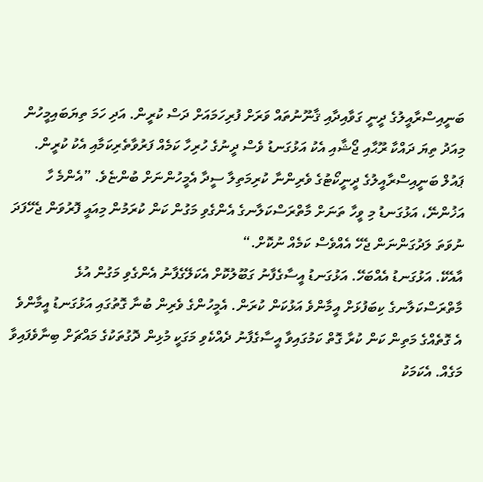ބަނީއިސްރާއީލުގެ ދީނީ ގަވާއިދާއި ޤާނޫނުތައް ވަރަށް ފުރިހަމައަށް ދަސް ކުރީން. އަދި ހަމަ ތިޔަބައިމީހުން މިއަދު ތިޔަ ދައްކާ ރޫޙާއި ޖޯޝާއި އެކު އަޅުގަނޑު ވެސް ދީނުގެ ހުރިހާ ކަމެއް ފަރުވާތެރިކަމާއި އެކު ކުރީން.
ޕައުލް ބަނީއިސްރާއީލުގެ ދީނީކޯޓުގެ ވެރިންނާ ކުރިމަތިލާ ސީދާ އެމީހުންނަށް ބުންޏެވެ. ”އެންމެ ހާ އަޚުންނޭ، އަޅުގަނޑު މި ވީހާ ތަނަށް މާތްރަސްކަލާނގެ އެންގެވި މަގުން ކަން ކުރަމުން މިއައީ ފޮރުވަން ޖެހޭފަދަ ނުވަތަ ލަދުގަންނަން ޖެހޭ އެއްވެސް ކަމެއް ނުކޮށް.“
އާއެކޭ. އަޅުގަނޑު އެއްބަހޭ. އަޅުގަނޑު އީސާގެފާނު ގަބޫލުކޮށް އެކަލޭގެފާނު އެންގެވި މަގުން އުޅެ މާތްރަސްކަލާނގެ ކިބަފުޅަށް އީމާންވެ އަޅުކަން ކުރަން. އެމީހުންގެ ވެރިން ބުނާ ގޮތުގައި އަޅުގަނޑު އީމާންވެ އެ ގޮތެއްގެ މަތިން ކަން ކުރާ ގޮތް ކަމުގައިވާ އީސާގެފާނު ދެއްކެވި މަގަކީ މުޅިން ދޮގުތަކުގެ މައްޗަށް ބިނާވެފައިވާ މަގެއް. އެކަމަކު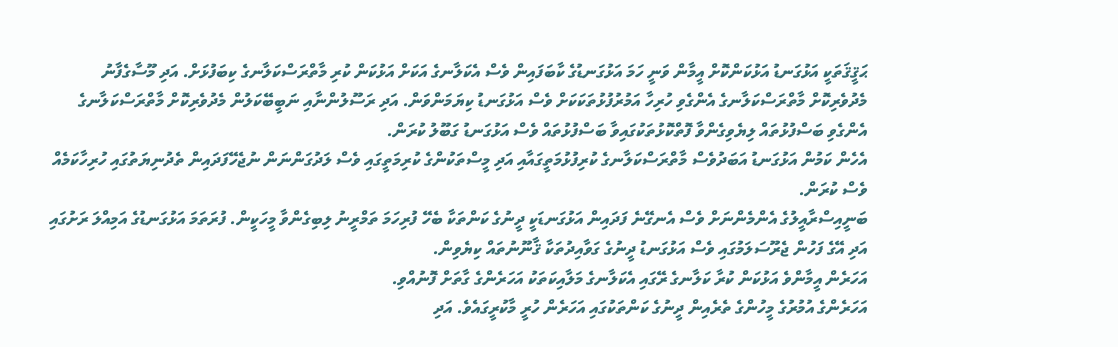ޙަޤީޤަތަކީ އަޅުގަނޑު އަޅުކަންކޮށް އީމާން ވަނީ ހަމަ އަޅުގަނޑުގެ ކާބަފައިން ވެސް އެކަލާނގެ އަކަށް އަޅުކަން ކުރި މާތްރަސްކަލާނގެ ކިބަފުޅަށް. އަދި މޫސާގެފާނު މެދުވެރިކޮށް މާތްރަސްކަލާނގެ އެންގެވި ހުރިހާ އަމުރުފުޅުތަކަކަށް ވެސް އަޅުގަނޑު ކިޔަމަންވަން. އަދި ރަސޫލުންނާއި ނަބީބޭކަލުން މެދުވެރިކޮށް މާތްރަސްކަލާނގެ އެންގެވި ބަސްފުޅުތައް ލިޔެވިގެންވާ ފޮތްކޮޅުތަކުގައިވާ ބަސްފުޅުތައް ވެސް އަޅުގަނޑު ގަބޫލު ކުރަން.
އެހެން ކަމުން އަޅުގަނޑު އަބަދުވެސް މާތްރަސްކަލާނގެ ކުރިފުޅުމަތީގައާއި އަދި މީސްތަކުންގެ ކުރިމަތީގައި ވެސް ލަދުގަންނަން ނުޖެހޭފަދައިން ތެދުނިޔަތުގައި ހުރިހާކަމެއް ވެސް ކުރަން.
ބަނީއިސްރާއީލުގެ އެންމެންނަށް ވެސް އެނގޭނެ ފަދައިން އަޅުގަނޑަކީ ދީނުގެ ކަންތަކާ ބެހޭ ފުރިހަމަ ތަމްރީނު ލިބިގެންވާ މީހަކީން. ފުރަތަމަ އަޅުގަނޑުގެ އަމިއްލަ ރަށުގައި އަދި އޭގެ ފަހުން ޖެރޫސަލަމުގައި ވެސް އަޅުގަނޑު ދީނުގެ ގަވާއިދުތަކާ ޤާނޫނުތައް ކިޔެވިން.
އަހަރެން އީމާންވެ އަޅުކަން ކުރާ ކަލާނގެ ރޭގައި އެކަލާނގެ މަލާއިކަތަކު އަހަރެންގެ ގާތަށް ފޮނުއްވި.
އަހަރެންގެ އުމުރުގެ މީހުންގެ ތެރެއިން ދީނުގެ ކަންތަކުގައި އަހަރެން ހުރީ މާކުރީގައެވެ. އަދި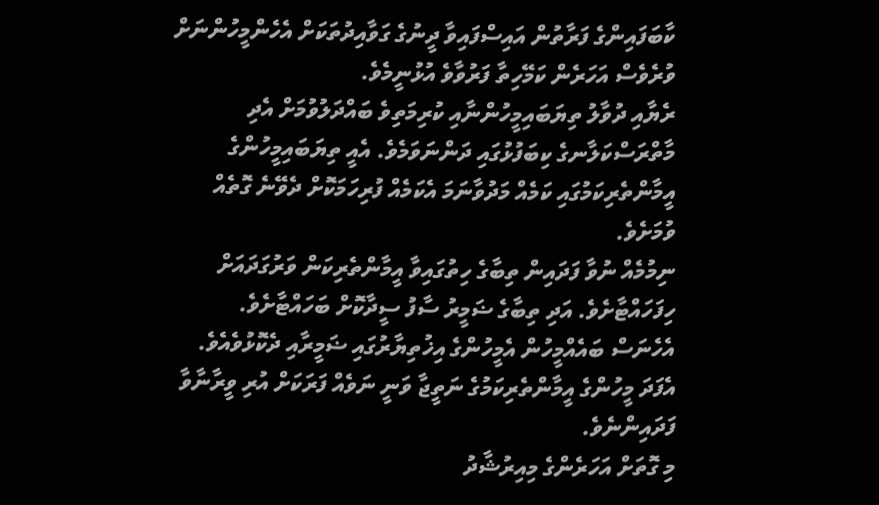ކާބަފައިންގެ ފަރާތުން އައިސްފައިވާ ދީނުގެ ގަވާއިދުތަކަށް އެހެންމީހުންނަށް ވުރެވެސް އަހަރެން ކަމޭހިތާ ފަރުވާވެ އުޅުނީމެވެ.
ރެޔާއި ދުވާލު ތިޔަބައިމީހުންނާއި ކުރިމަތިވެ ބައްދަލުވުމަށް އެދި މާތްރަސްކަލާނގެ ކިބަފުޅުގައި ދަންނަވަމެވެ. އެއީ ތިޔަބައިމީހުންގެ އީމާންތެރިކަމުގައި ކަމެއް މަދުވާނަމަ އެކަމެއް ފުރިހަމަކޮށް ދެވޭނެ ގޮތެއް ވުމަށެވެ.
ނިމުމެއް ނުވާ ފަދައިން ތިބާގެ ހިތުގައިވާ އީމާންތެރިކަން ވަރުގަދައަށް ހިފަހައްޓާށެވެ. އަދި ތިބާގެ ޟަމީރު ސާފު ސީދާކޮށް ބަހައްޓާށެވެ. އެހެނަސް ބައެއްމީހުން އެމީހުންގެ އިޚުތިޔާރުގައި ޟަމީރާއި ދެކޮޅުވެއެވެ. އެފަދަ މީހުންގެ އީމާންތެރިކަމުގެ ނަތީޖާ ވަނީ ނަވެއް ފަރަކަށް އުރި ވީރާނާވާ ފަދައިންނެވެ.
މި ގޮތަށް އަހަރެންގެ މިއިރުޝާދު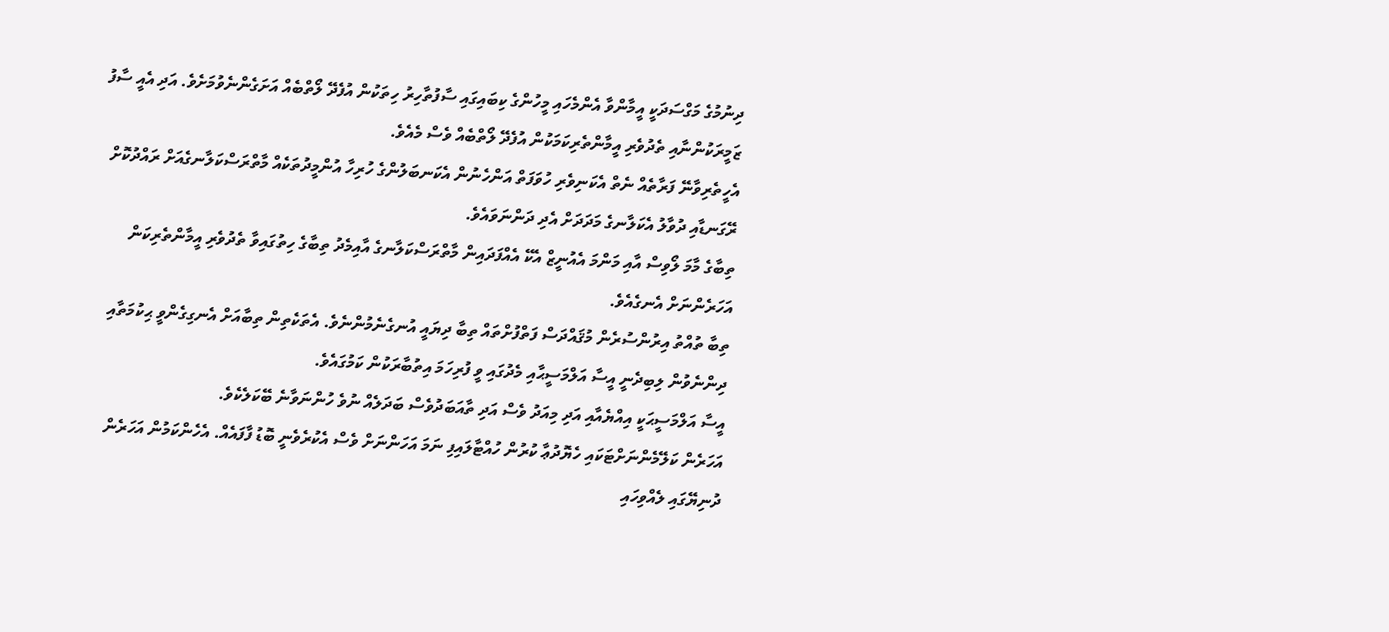ދިނުމުގެ މަގްސަދަކީ އީމާންވާ އެންމެހައި މީހުންގެ ކިބައިގައި ސާފުތާހިރު ހިތަކުން އުފެދޭ ލޯތްބެއް އަށަގެންނެވުމަށެވެ. އަދި އެއީ ސާފު ޒަމީރަކުންނާއި ތެދުވެރި އީމާންތެރިކަމަކުން އުފެދޭ ލޯތްބެއް ވެސް މެއެވެ.
އެހީތެރިވާނޭ ފަރާތެއް ނެތް އެކަނިވެރި ހުވަފަތް އަންހެނުން އެކަނބަލުންގެ ހުރިހާ އުންމީދުތަކެއް މާތްރަސްކަލާނގެއަށް ރައްދުކޮށް ރޭގަނޑާއި ދުވާލު އެކަލާނގެ މަދަދަށް އެދި ދަންނަވައެވެ.
ތިބާގެ މާމަ ލޯވިސް އާއި މަންމަ އެއުނީޒް އެކޭ އެއްފަދައިން މާތްރަސްކަލާނގެ އާއިމެދު ތިބާގެ ހިތުގައިވާ ތެދުވެރި އީމާންތެރިކަން އަހަރެންނަށް އެނގެއެވެ.
ތިބާ ތުއްތު އިރުންސުރެން މުޤައްދަސް ފަތްފުށްތައް ތިބާ ދިޔައީ އުނގެނެމުންނެވެ. އެތަކެތިން ތިބާއަށް އެނގިގެންވީ ޙިކުމަތާއި ދިންނެވުން ލިބިދެނީ އީސާ އަލްމަސީޙާއި މެދުގައި ވީ ފުރިހަމަ އިތުބާރަކުން ކަމުގައެވެ.
އީސާ އަލްމަސީޙަކީ އިއްޔެއާއި އަދި މިއަދު ވެސް އަދި ތާއަބަދުވެސް ބަދަލެއް ނުވެ ހުންނަވާނެ ބޭކަލެކެވެ.
އަހަރެން ކަލޭމެންނަށްޓަކައި ހެޔޮދުޢާ ކުރުން ހުއްޓާލައިފި ނަމަ އަހަންނަށް ވެސް އެކުރެވެނީ ބޮޑު ފާފައެއް. އެހެންކަމުން އަހަރެން ދުނިޔޭގައި ލެއްވިހައި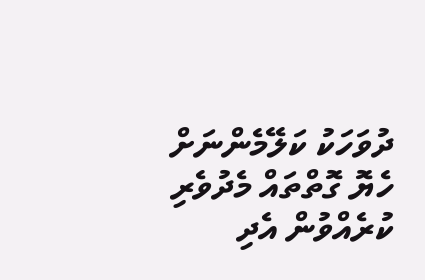ދުވަހަކު ކަލޭމެންނަށް ހެޔޮ ގޮތްތައް މެދުވެރި ކުރެއްވުން އެދި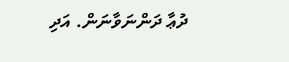ދުޢާ ދަންނަވާނަން. އަދި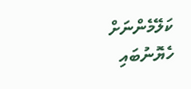ކަލޭމެންނަށް ހެޔޮނުބައި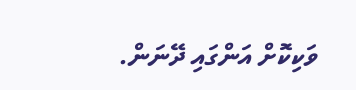ވަކިކޮށް އަންގައި ދޭނަން.